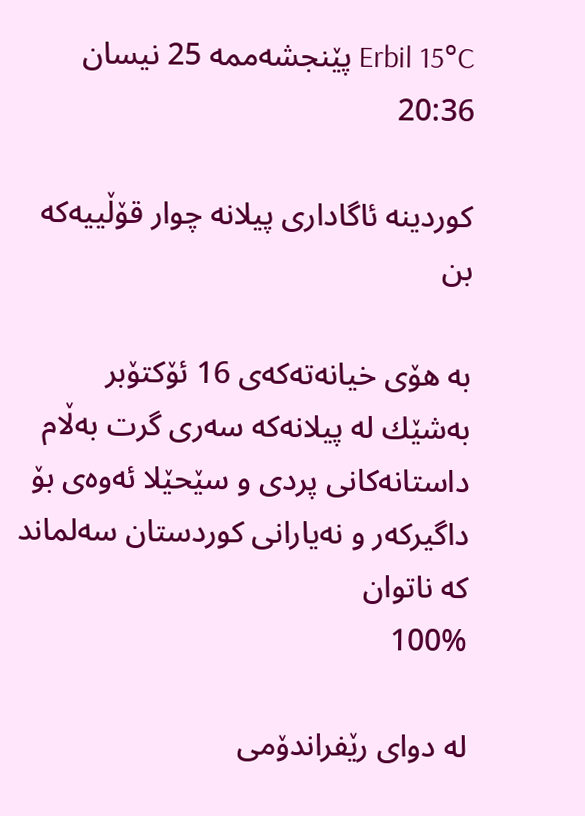Erbil 15°C پێنجشەممە 25 نیسان 20:36

کوردینه‌ ئاگاداری پیلانه‌ چوار قۆڵییه‌که‌ بن

به‌ هۆی خیانه‌ته‌كه‌ی 16 ئۆكتۆبر به‌شێك له‌ پیلانه‌كه‌ سه‌ری گرت به‌ڵام داستانه‌كانی پردی و سێحێلا ئه‌وه‌ی بۆ داگیركه‌ر و نه‌یارانی كوردستان سه‌لماند كه‌ ناتوان
100%

له‌ دوای رێفراندۆمی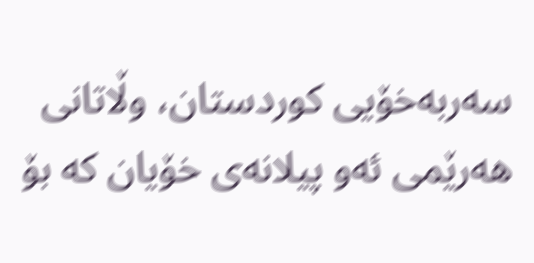سه‌ربه‌خۆیی كوردستان، وڵاتانی هه‌رێمی ئه‌و پیلانه‌ی خۆیان كه‌ بۆ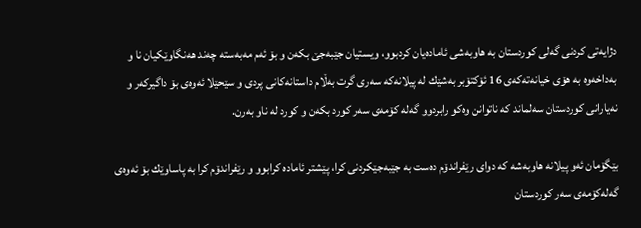دژایه‌تی كردنی گه‌لی كوردستان به‌ هاوبه‌شی ئاماده‌یان كردبوو، ویستیان جێبه‌جێ بكه‌ن و بۆ ئه‌م مه‌به‌سته‌ چه‌ند هه‌نگاوێكیان نا و به‌داخه‌وه‌ به‌ هۆی خیانه‌ته‌كه‌ی 16 ئۆكتۆبر به‌شێك له‌ پیلانه‌كه‌ سه‌ری گرت به‌ڵام داستانه‌كانی پردی و سێحێلا ئه‌وه‌ی بۆ داگیركه‌ر و نه‌یارانی كوردستان سه‌لماند كه‌ ناتوانن وه‌كو رابردوو گه‌له‌ كۆمه‌ی سه‌ر كورد بكه‌ن و كورد له‌ ناو به‌رن.

بێگۆمان ئه‌و پیلانه‌ هاوبه‌شه‌ كه‌ دوای رێفراندۆم ده‌ست به‌ جێبه‌جێكردنی كرا، پێشتر ئاماده‌ كرابوو و رێفراندۆم كرا به‌ پاساوێك بۆ ئه‌وه‌ی گه‌له‌كۆمه‌ی سه‌ر كوردستان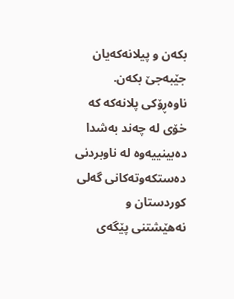بكه‌ن و پیلانه‌كه‌یان جێبه‌جێ بكه‌ن. ناوه‌ڕۆكی پلانه‌كه‌ كه‌ خۆی له‌ چه‌ند به‌شدا ده‌بینییه‌وه‌ له‌ ناوبردنی ده‌ستكه‌وته‌كانی گه‌لی كوردستان و نه‌هێشتنی پێگه‌ی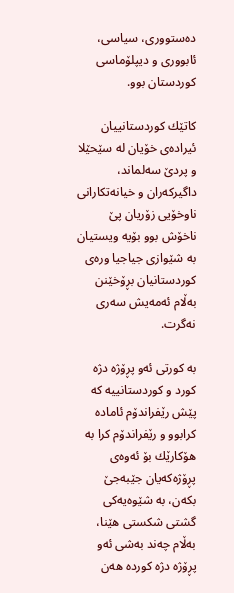ده‌ستووری، سیاسی، ئابووری و دیپلۆماسی كوردستان بوو.

كاتێك كوردستانییان ئیراده‌ی خۆیان له‌ سێحێلا و پردێ سه‌لماند، داگیركه‌ران و خیانه‌تكارانی ناوخۆیی زۆریان پێ ناخۆش بوو بۆیه‌ ویستیان به‌ شێوازی جیاجیا وره‌ی كوردستانیان بڕۆخێنن به‌ڵام ئه‌مه‌یش سه‌ری نه‌گرت.

به‌ كورتی ئه‌و پڕۆژه‌ دژه‌ كورد و كوردستانییه‌ كه‌ پێش رێفراندۆم ئاماده‌ كرابوو و رێفراندۆم كرا به‌ هۆكارێك بۆ ئه‌وه‌ی پڕۆژه‌كه‌یان جێبه‌جێ بكه‌ن، به‌ شێوه‌یه‌كی گشتی شكستی هێنا، به‌ڵام چه‌ند به‌شی ئه‌و پڕۆژه‌ دژه‌ كورده‌ هه‌ن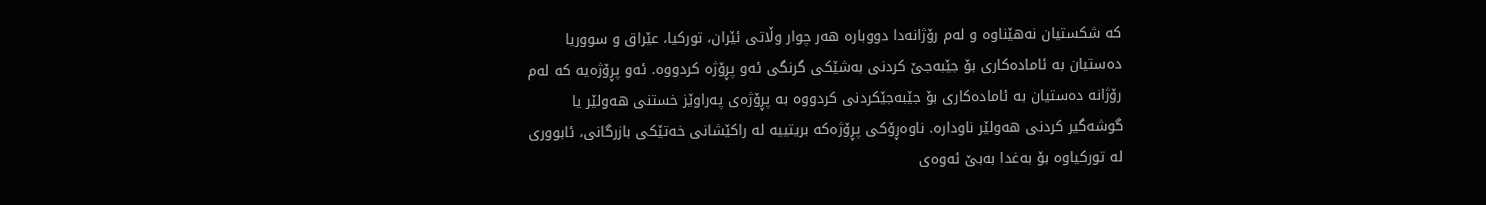كه‌ شكستیان نه‌هێناوه‌ و له‌م رۆژانه‌دا دووباره‌ هه‌ر چوار وڵاتی ئێران، توركیا، عێراق و سووریا ده‌ستیان به‌ ئاماده‌كاری بۆ جێبه‌جێ كردنی به‌شێكی گرنگی ئه‌و پڕۆژه‌ كردووه‌. ئه‌و پڕۆژه‌یه‌ كه‌ له‌م رۆژانه‌ ده‌ستیان به‌ ئاماده‌كاری بۆ جێبه‌جێكردنی كردووه‌ به‌ پڕۆژه‌ی په‌راوێز خستنی هه‌ولێر یا گوشه‌گیر كردنی هه‌ولێر ناوداره‌. ناوه‌ڕۆكی پڕۆژه‌كه‌ بریتییه‌ له‌ راكێشانی خه‌تێكی بازرگانی، ئابووری له‌ توركیاوه‌ بۆ به‌غدا به‌بێ ئه‌وه‌ی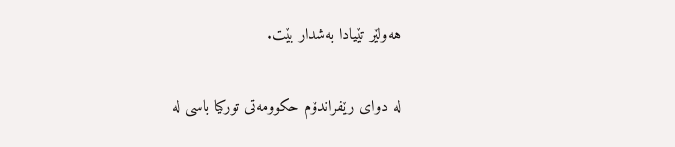هه‌ولێر تێیادا به‌شدار بێت.

له‌ دوای رێفراندۆم حكوومه‌تی توركیا باسی له‌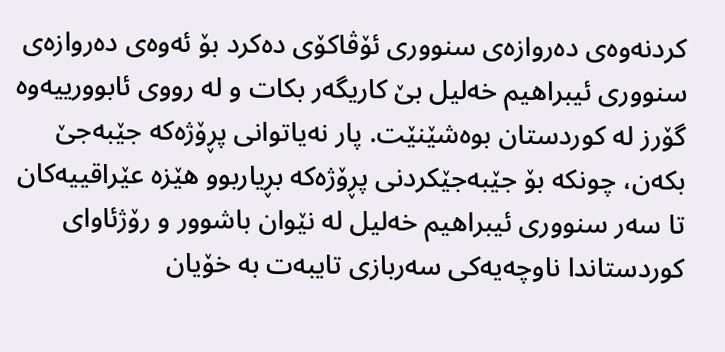كردنه‌وه‌ی ده‌روازه‌ی سنووری ئۆڤاكۆی ده‌كرد بۆ ئه‌وه‌ی ده‌روازه‌ی سنووری ئیبراهیم خه‌لیل بێ كاریگه‌ر بكات و له‌ رووی ئابوورییه‌وه‌ گۆرز له‌ كوردستان بوه‌شێنێت. پار نه‌یاتوانی پڕۆژه‌كه‌ جێبه‌جێ بكه‌ن، چونكه‌ بۆ جێبه‌جێكردنی پڕۆژه‌كه‌ بڕیاربوو هێزه‌ عێراقییه‌كان تا سه‌ر سنووری ئیبراهیم خه‌لیل له‌ نێوان باشوور و رۆژئاوای كوردستاندا ناوچه‌یه‌كی سه‌ربازی تایبه‌ت به‌ خۆیان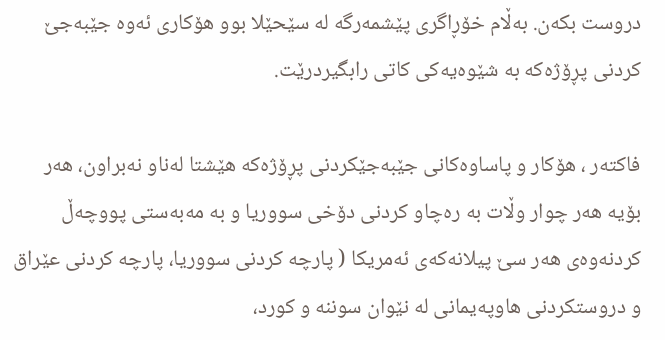دروست بكه‌ن. به‌ڵام خۆڕاگری پێشمه‌رگه‌ له‌ سێحێلا بوو هۆكاری ئه‌وه‌ جێبه‌جێ كردنی پڕۆژه‌كه‌ به‌ شێوه‌یه‌كی كاتی رابگیردرێت.

فاكته‌ر ، هۆكار و پاساوه‌كانی جێبه‌جێكردنی پڕۆژه‌كه‌ هێشتا له‌ناو نه‌براون، هه‌ر بۆیه‌ هه‌ر چوار وڵات به‌ ره‌چاو كردنی دۆخی سووریا و به‌ مه‌به‌ستی پووچه‌ڵ كردنه‌وه‌ی هه‌ر سێ پیلانه‌كه‌ی ئه‌مریكا ( پارچه‌ كردنی سووریا، پارچه‌ كردنی عێراق و دروستكردنی هاوپه‌یمانی له‌ نێوان سوننه‌ و كورد،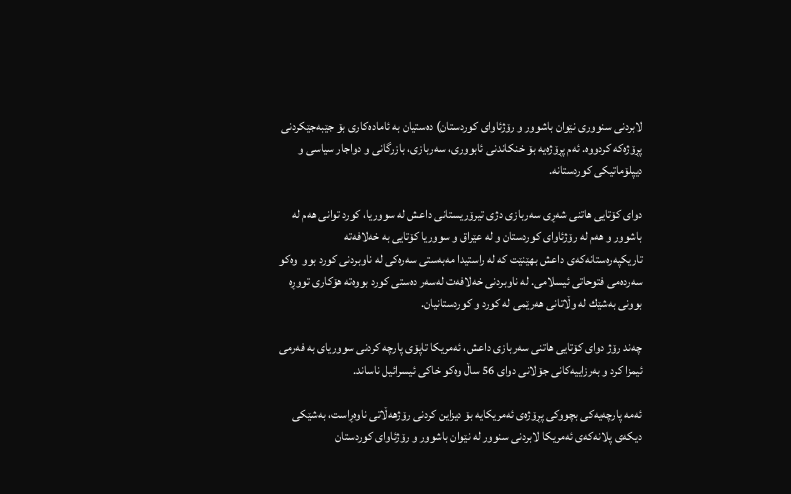لابردنی سنووری نێوان باشوور و رۆژئاوای كوردستان) ده‌ستیان به‌ ئاماده‌كاری بۆ جێبه‌جێكردنی پڕۆژه‌كه‌ كردووه‌. ئه‌م پڕۆژه‌یه‌ بۆ خنكاندنی ئابووری، سه‌ربازی، بازرگانی و دواجار سیاسی و دیپلۆماتیكی كوردستانه‌.

دوای كۆتایی هاتنی شه‌ڕی سه‌ربازی دژی تیرۆریستانی داعش له‌ سووریا، كورد توانی هه‌م له‌ باشوور و هه‌م له‌ رۆژئاوای كوردستان و له‌ عێراق و سووریا كۆتایی به‌ خه‌لافه‌ته‌ تاریكپه‌ره‌ستانه‌كه‌ی داعش بهێنێت كه‌ له‌ راستیدا مه‌به‌ستی سه‌ره‌كی له‌ ناوبردنی كورد بوو  وه‌كو سه‌رده‌می فتوحاتی ئیسلامی. له‌ ناوبردنی خه‌لافه‌ت له‌سه‌ر ده‌ستی كورد بووه‌ته‌ هۆكاری تووڕه‌ بوونی به‌شێك له‌ وڵاتانی هه‌رێمی له‌ كورد و كوردستانیان.

چه‌ند رۆژ دوای كۆتایی هاتنی سه‌ربازی داعش، ئه‌مریكا تاپۆی پارچه‌ كردنی سووریای به‌ فه‌رمی ئیمزا كرد و به‌رزاییه‌كانی جۆلانی دوای 56 ساڵ وه‌كو خاكی ئیسرائیل ناساند.

ئه‌مه‌ پارچه‌یه‌كی بچووكی پڕۆژه‌ی ئه‌مریكایه‌ بۆ دیزاین كردنی رۆژهه‌ڵاتی ناوه‌ڕاست، به‌شێكی دیكه‌ی پلانه‌كه‌ی ئه‌مریكا لابردنی سنوور له‌ نێوان باشوور و رۆژئاوای كوردستان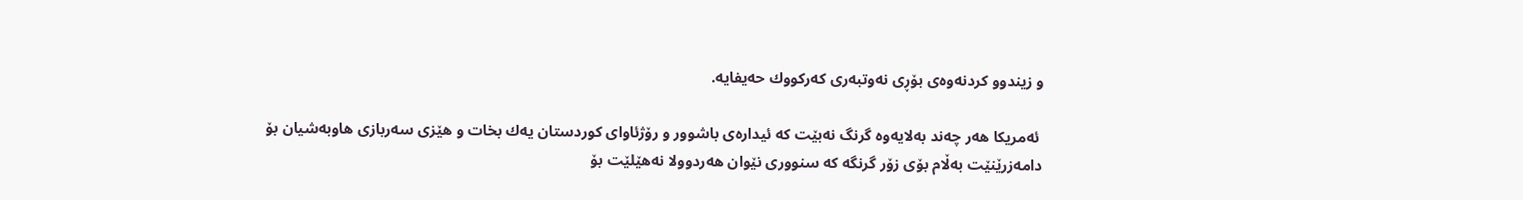و زیندوو كردنه‌وه‌ی بۆڕی نه‌وتبه‌ری كه‌ركووك حه‌یفایه‌.

 ئه‌مریكا هه‌ر چه‌ند به‌لایه‌وه‌ گرنگ نه‌بێت كه‌ ئیداره‌ی باشوور و رۆژئاوای كوردستان یه‌ك بخات و هێزی سه‌ربازی هاوبه‌شیان بۆ دامه‌زرێنێت به‌ڵام بۆی زۆر گرنگه‌ كه‌ سنووری نێوان هه‌ردوولا نه‌هێلێت بۆ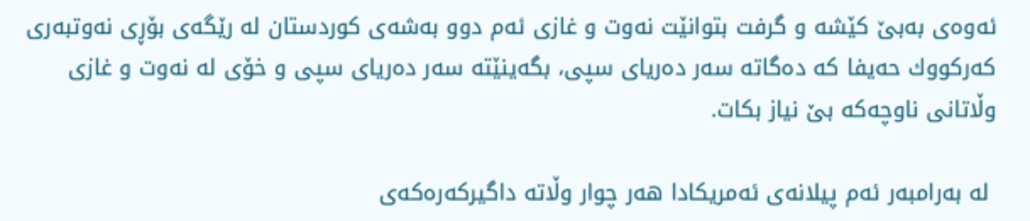ئه‌وه‌ی به‌بێ كێشه‌ و گرفت بتوانێت نه‌وت و غازی ئه‌م دوو به‌شه‌ی كوردستان له‌ رێگه‌ی بۆڕی نه‌وتبه‌ری كه‌ركووك حه‌یفا كه‌ ده‌گاته‌ سه‌ر ده‌ریاى سپی، بگه‌ینێته‌ سه‌ر ده‌ریاى سپی و خۆی له‌ نه‌وت و غازی وڵاتانی ناوچه‌كه‌ بێ نیاز بكات.

 له‌ به‌رامبه‌ر ئه‌م پیلانه‌ی ئه‌مریكادا هه‌ر چوار وڵاته‌ داگیركه‌ره‌كه‌ی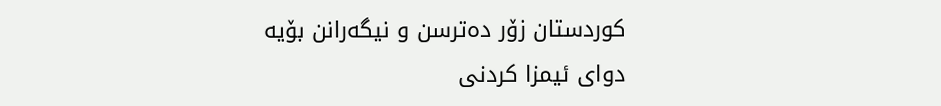كوردستان زۆر ده‌ترسن و نیگه‌رانن بۆیه‌ دوای ئیمزا كردنی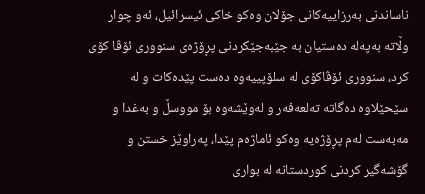ناساندنی به‌رزاییه‌كانی جۆلان وه‌كو خاكی ئیسرائیل، ئه‌و چوار وڵاته‌ به‌په‌له‌ ده‌ستیان به‌ جێبه‌جێكردنی پڕۆژه‌ی سنووری ئۆڤا كۆی كرد، سنووری ئۆڤاكۆی له‌ سلۆپییه‌وه‌ ده‌ست پێده‌كات و له‌ سێحێلاوه‌ ده‌گاته‌ ته‌لعه‌فه‌ر و له‌وێشه‌وه‌ بۆ مووسڵ و به‌غدا و مه‌به‌ست له‌م پڕۆژه‌یه‌ وه‌كو ئاماژه‌م پێدا، په‌راوێز خستن و گۆشه‌گیر كردنی كوردستانه‌ له‌ بواری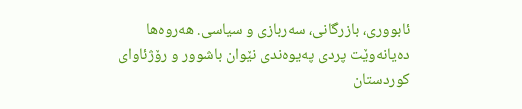ئابووری، بازرگانی، سه‌ربازی و سیاسی. هه‌روه‌ها ده‌یانه‌وێت پردی په‌یوه‌ندی نێوان باشوور و رۆژئاوای كوردستان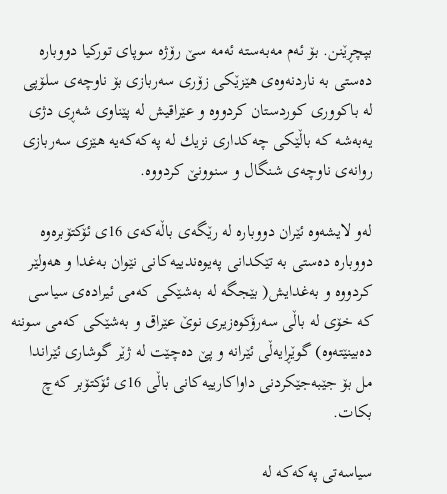بپچڕێنن. بۆ ئه‌م مه‌به‌سته‌ ئه‌مه‌ سێ رۆژه‌ سوپای توركیا دووباره‌ ده‌ستی به‌ ناردنه‌وه‌ی هێزێكی زۆری سه‌ربازی بۆ ناوچه‌ی سلۆپی له‌ باكووری كوردستان كردووه‌ و عێراقیش له‌ پێناوی شه‌ڕی دژی یه‌به‌شه‌ كه‌ باڵێكی چه‌كداری نزیك له‌ په‌كه‌كه‌یه‌ هێزی سه‌ربازی روانه‌ی ناوچه‌ی شنگال و سنوونێ كردووه‌.

له‌و لایشه‌وه‌ ئێران دووباره‌ له‌ رێگه‌ی باڵه‌كه‌ی 16ی ئۆكتۆبره‌وه‌ دووباره‌ ده‌ستی به‌ تێكدانی په‌یوه‌ندییه‌كانی نێوان به‌غدا و هه‌ولێر كردووه‌ و به‌غدایش( بێجگه‌ له‌ به‌شێكی كه‌می ئیراده‌ی سیاسی كه‌ خۆی له‌ باڵی سه‌رۆكوه‌زیری نوێ عێراق و به‌شێكی كه‌می سوننه‌ ده‌بینێته‌وه‌) گوێڕایه‌ڵی ئێرانه‌ و پێ ده‌چێت له‌ ژێر گوشاری ئێراندا مل بۆ جێبه‌جێكردنی داواكارییه‌كانی باڵی 16ی ئۆكتۆبر كه‌چ بكات.

سیاسه‌تی په‌كه‌كه‌ له‌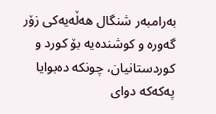به‌رامبه‌ر شنگال هه‌ڵه‌یه‌كی زۆر گه‌وره‌ و كوشنده‌یه‌ بۆ كورد و كوردستانیان، چونكه‌ ده‌بوایا په‌كه‌كه‌ دوای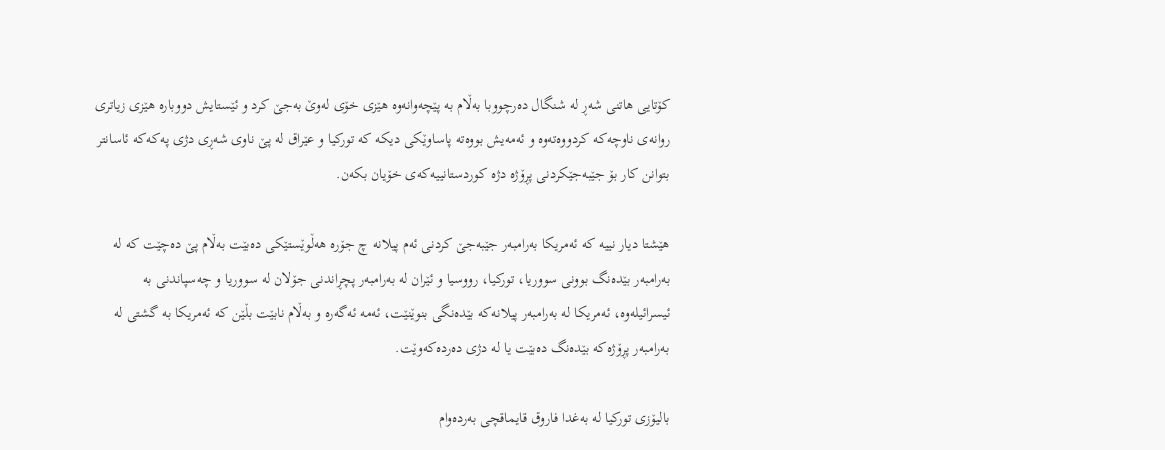كۆتایی هاتنی شه‌ڕ له‌ شنگال ده‌رچووبا به‌ڵام به‌ پێچه‌وانه‌وه‌ هێزی خۆی له‌وێ به‌جێ كرد و ئێستایش دووباره‌ هێزی زیاتری روانه‌ی ناوچه‌كه‌ كردووه‌ته‌وه‌ و ئه‌مه‌یش بووه‌ته‌ پاساوێكی دیكه‌ كه‌ توركیا و عێراق له‌ پێ ناوی شه‌ڕی دژی په‌كه‌كه‌ ئاسانتر بتوانن كار بۆ جێبه‌جێكردنی پڕۆژه‌ دژه‌ كوردستانییه‌كه‌ی خۆیان بكه‌ن.

هێشتا دیار نییه‌ كه‌ ئه‌مریكا به‌رامبه‌ر جێبه‌جێ كردنی ئه‌م پیلانه‌ چ جۆره‌ هه‌ڵوێستێكی ده‌بێت به‌ڵام پێ ده‌چێت كه‌ له‌ به‌رامبه‌ر بێده‌نگ بوونی سووریا، توركیا، رووسیا و ئێران له‌ به‌رامبه‌ر پچڕاندنی جۆلان له‌ سووریا و چه‌سپاندنی به‌ ئیسرائیله‌وه‌، ئه‌مریكا له‌ به‌رامبه‌ر پیلانه‌كه‌ بێده‌نگی بنوێنێت، ئه‌مه‌ ئه‌گه‌ره‌ و به‌ڵام نابێت بڵێن كه‌ ئه‌مریكا به‌ گشتی له‌ به‌رامبه‌ر پڕۆژه‌كه‌ بێده‌نگ ده‌بێت یا له‌ دژی ده‌رده‌كه‌وێت.

بالیۆزی توركیا له‌ به‌غدا فاروق قایماقچی به‌رده‌وام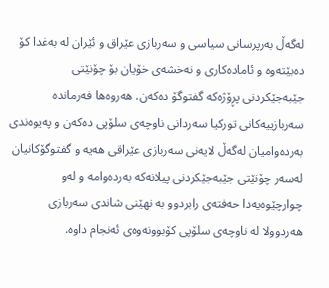له‌گه‌ڵ به‌رپرسانی سیاسی و سه‌ربازی عێراق و ئێران له‌ به‌غدا كۆ ده‌بێته‌وه‌ و ئاماده‌كاری و نه‌خشه‌ی خۆیان بۆ چۆنێتی جێبه‌جێكردنی پڕۆژه‌كه‌ گفتوگۆ ده‌كه‌ن. هه‌روه‌ها فه‌رمانده‌ سه‌ربازییه‌كانی توركیا سه‌ردانی ناوچه‌ی سلۆپی ده‌كه‌ن و په‌یوه‌ندی به‌رده‌وامیان له‌گه‌ڵ لایه‌نی سه‌ربازی عێراقی هه‌یه‌ و گفتوگۆكانیان له‌سه‌ر چۆنێتی جێبه‌جێكردنی پیلانه‌كه‌ به‌رده‌وامه‌ و له‌و چوارچێوه‌یه‌دا حه‌فته‌ی رابردوو به‌ نهێنی شاندی سه‌ربازی هه‌ردوولا له‌ ناوچه‌ی سلۆپی كۆبوونه‌وه‌ی ئه‌نجام داوه‌.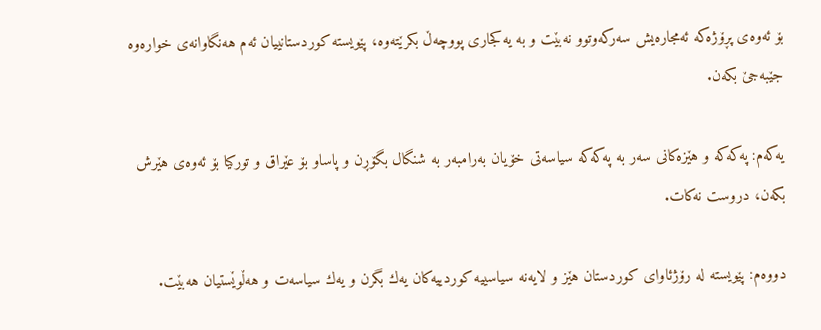بۆ ئه‌وه‌ی پڕۆژه‌كه‌ ئه‌مجاره‌یش سه‌ركه‌وتوو نه‌بێت و به‌ یه‌كجاری پووچه‌ڵ بكرێته‌وه‌، پێویسته‌ كوردستانییان ئه‌م هه‌نگاوانه‌ی خواره‌وه‌ جێبه‌جێ بكه‌ن.

یه‌كه‌م: په‌كه‌كه‌ و هێزه‌كانی سه‌ر به‌ په‌كه‌كه‌ سیاسه‌تی خۆیان به‌رامبه‌ر به‌ شنگال بگۆڕن و پاساو بۆ عێراق و توركیا بۆ ئه‌وه‌ی هێرش بكه‌ن، دروست نه‌كات.

دووه‌م: پێویسته‌ له‌ رۆژئاوای كوردستان هێز و لایه‌نه‌ سیاسییه‌ كوردییه‌كان یه‌ك بگرن و یه‌ك سیاسه‌ت و هه‌ڵوێستیان هه‌بێت.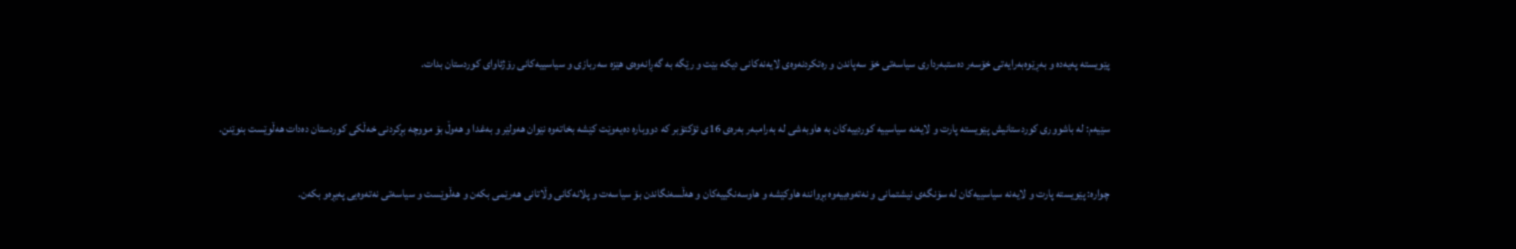پێویسته‌ په‌یه‌ده‌ و به‌ڕێوه‌به‌رایه‌تی خۆسه‌ر ده‌ستبه‌رداری سیاسه‌تی خۆ سه‌پاندن و ره‌تكردنه‌وه‌ی لایه‌نه‌كانی دیكه‌ بێت و رێگه‌ به‌ گه‌ڕانه‌وه‌ی هێزه‌ سه‌ربازی و سیاسییه‌كانی رۆژئاوای كوردستان بدات.

سێیه‌م: له‌ باشووری كوردستانیش پێویسته‌ پارت و لایه‌نه‌ سیاسییه‌ كوردییه‌كان به‌ هاوبه‌شی له‌ به‌رامبه‌ر به‌ره‌ی 16ی ئۆكتۆبر كه‌ دووباره‌ ده‌یه‌وێت كێشه‌ بخاته‌وه‌ نێوان هه‌ولێر و به‌غدا و هه‌وڵ بۆ مووچه‌ بڕكردنی خه‌ڵكی كوردستان ده‌دات هه‌ڵوێست بنوێنن.

چواره‌: پێویسته‌ پارت و لایه‌نه‌ سیاسییه‌كان له‌ سۆنگه‌ی نیشتمانی و نه‌ته‌وه‌ییه‌وه‌ بڕواننه‌ هاوكێشه‌ و هاوسه‌نگییه‌كان و هه‌ڵسه‌نگاندن بۆ سیاسه‌ت و پلانه‌كانی وڵاتانی هه‌رێمی بكه‌ن و هه‌ڵوێست و سیاسه‌تی نه‌ته‌وه‌یی په‌یڕه‌و بكه‌ن.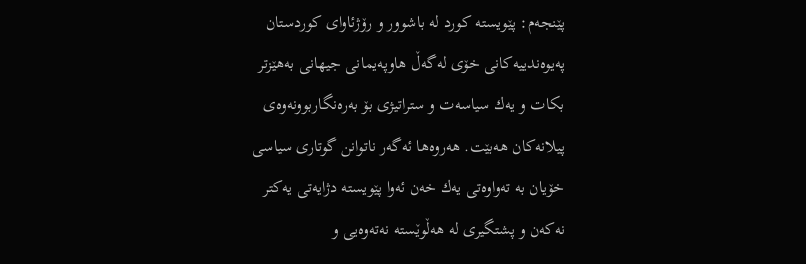پێنجه‌م: پێویسته‌ كورد له‌ باشوور و رۆژئاوای كوردستان په‌یوه‌ندییه‌كانی خۆی له‌گه‌ڵ هاوپه‌یمانی جیهانی به‌هێزتر بكات و یه‌ك سیاسه‌ت و ستراتیژی بۆ به‌ره‌نگاربوونه‌وه‌ی پیلانه‌كان هه‌بێت. هه‌روه‌ها ئه‌گه‌ر ناتوانن گوتاری سیاسی خۆیان به‌ ته‌واوه‌تی یه‌ك خه‌ن ئه‌وا پێویسته‌ دژایه‌تی یه‌كتر نه‌كه‌ن و پشتگیری له‌ هه‌ڵوێسته‌ نه‌ته‌وه‌یی و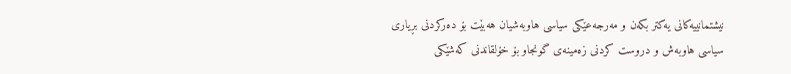نیشتمانییه‌كانی یه‌كتر بكه‌ن و مه‌رجه‌عێكی سیاسی هاوبه‌شیان هه‌بێت بۆ ده‌ركردنی بڕیاری سیاسی هاوبه‌ش و دروست كردنی زه‌مینه‌ی گونجاو بۆ خۆلقاندنی كه‌شێكی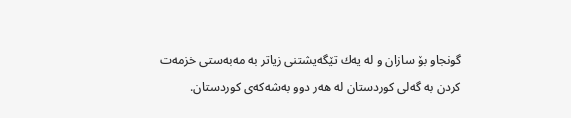گونجاو بۆ سازان و له‌ یه‌ك تێگه‌یشتنی زیاتر به‌ مه‌به‌ستی خزمه‌ت كردن به‌ گه‌لی كوردستان له‌ هه‌ر دوو به‌شه‌كه‌ی كوردستان.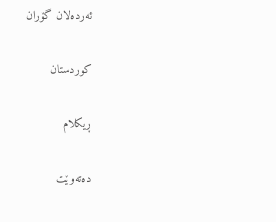ئه‌رده‌لان گۆران

کوردستان

ڕیکلام

دەتەوێت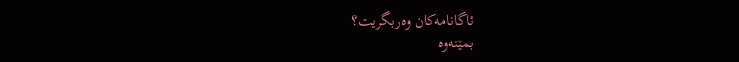ئاگانامەکان وەربگریت؟
بمێنەوە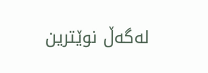لەگەڵ نوێترین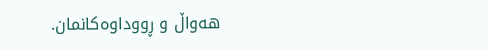هەواڵ و ڕووداوەکانمان.